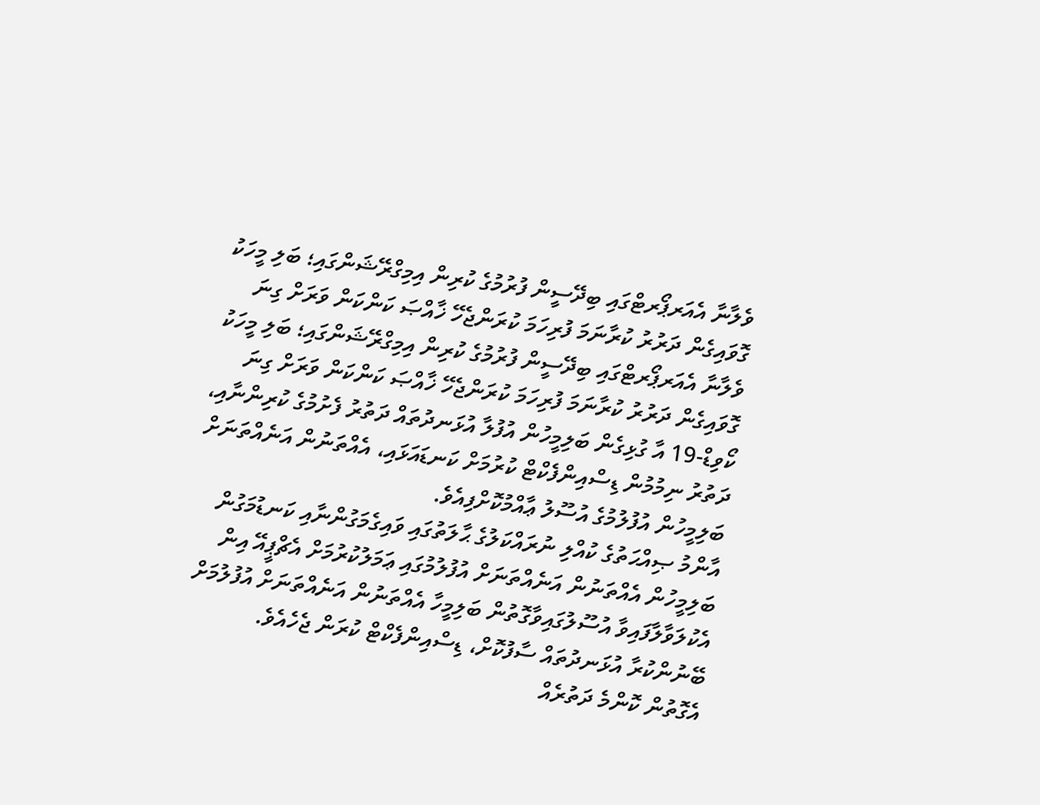ވެލާނާ އެއަރޕޯރޓްގައި ބިދޭސީން ފުރުމުގެ ކުރިން އިމިގްރޭޝަންގައި؛ ބަލި މީހަކު ގޮވައިގެން ދަރުރު ކުރާނަމަ ފުރިހަމަ ކުރަންޖެހޭ ޚާއްޞަ ކަންކަން ވަރަށް ގިނަ
ވެލާނާ އެއަރޕޯރޓްގައި ބިދޭސީން ފުރުމުގެ ކުރިން އިމިގްރޭޝަންގައި؛ ބަލި މީހަކު ގޮވައިގެން ދަރުރު ކުރާނަމަ ފުރިހަމަ ކުރަންޖެހޭ ޚާއްޞަ ކަންކަން ވަރަށް ގިނަ
ކޯވިޑް-19 އާ ގުޅިގެން ބަލިމީހުން އުފުލާ އުޅަނދުތައް ދަތުރު ފެށުމުގެ ކުރިންނާއި، ދަތުރު ނިމުމުން ޑިސްއިންފެކްޓް ކުރުމަށް ކަނޑައަޅައި، އެއްތަނުން އަނެއްތަނަށް ބަލިމީހުން އުފުލުމުގެ އުސޫލު ޢާއްމުކޮށްފިއެވެ.
އާންމު ޞިއްޙަތުގެ ކުއްލި ނުރައްކަލުގެ ޙާލަތުގައި ވައިގެމަގުންނާއި ކަނޑުމަގުން ބަލިމީހުން އެއްތަނުން އަނެއްތަނަށް އުފުލުމުގައި ޢަމަލުކުރުމަށް އެޗްޕީއޭ އިން އެކުލަވާލާފައިވާ އުސޫލުގައިވާގޮތުން ބަލިމީހާ އެއްތަނުން އަނެއްތަނަށް އުފުލުމަށް ބޭނުންކުރާ އުޅަނދުތައް ސާފުކޮށް، ޑިސްއިންފެކްޓް ކުރަން ޖެހެއެވެ.
އެގޮތުން ކޮންމެ ދަތުރެއް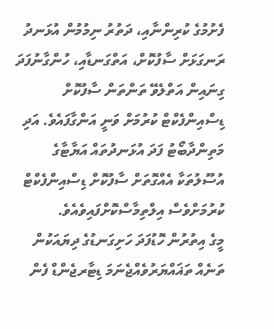ފެށުމުގެ ކުރިންނާއި، ދަތުރު ނިމުމުން އުޅަނދު ރަނގަޅަށް ސާފުކޮށް، އަތްގަނޑާއި، ހުންގާނުފަދަ ގިނައިން އަތްލެވޭ ތަންތަން ސާފުކޮށް ޑިސްއިންފެކްޓް ކުރުމަށް ވަނީ އަންގާފައެވެ. އަދި މަތިންދާބޯޓު ފަދަ އުޅަނދުތައް އަޔާޓާގެ އުސޫލުތަކާ އެއްގޮތަށް ސާފުކޮށް ޑިސްއިންފެކްޓް ކުރުމަށްވެސް އިލްތިމާސްކޮށްފައިވެއެވެ.
މީގެ އިތުރުން ހޮޑުފަދަ ހަށިގަނޑުގެ ދިޔައަކުން ތަނެއް ތަޣައްޔަރުވެއްޖެނަމަ ޑިޓާރޖެންޑް ފެން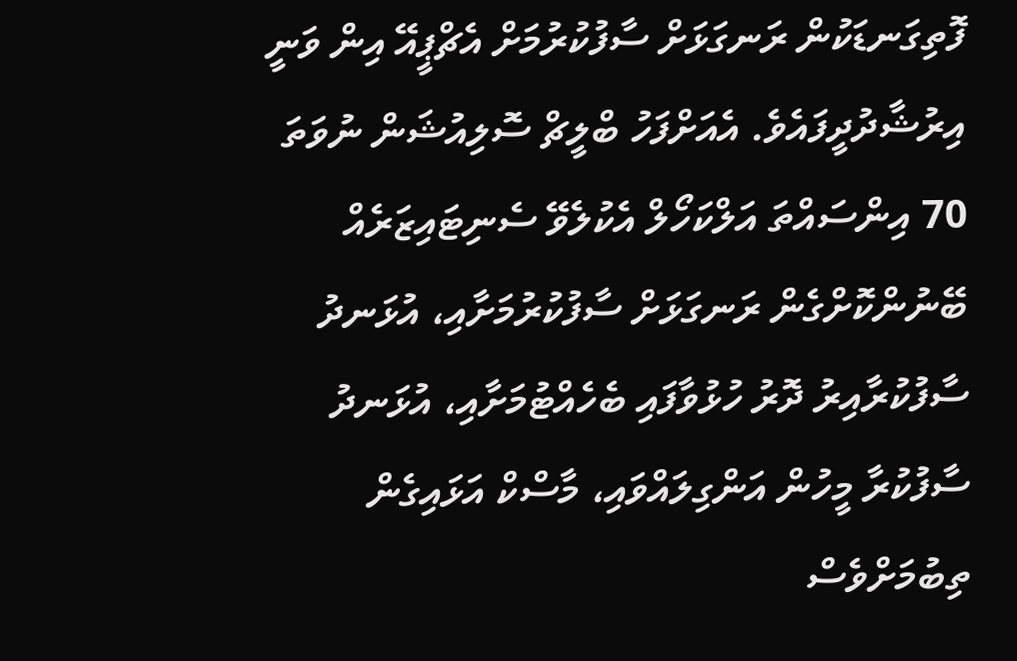ފޮތިގަނޑަކުން ރަނގަޅަށް ސާފުކުރުމަށް އެޗްޕީއޭ އިން ވަނީ އިރުޝާދުދީފައެވެ. އެއަށްފަހު ބްލީޗް ސޮލިއުޝަން ނުވަތަ 70 އިންސައްތަ އަލްކަހޯލް އެކުލެވޭ ސެނިޓައިޒަރެއް ބޭނުންކޮށްގެން ރަނގަޅަށް ސާފުކުރުމަށާއި، އުޅަނދު ސާފުކުރާއިރު ދޮރު ހުޅުވާފައި ބެހެއްޓުމަށާއި، އުޅަނދު ސާފުކުރާ މީހުން އަންގިލައްވައި، މާސްކް އަޅައިގެން ތިބުމަށްވެސް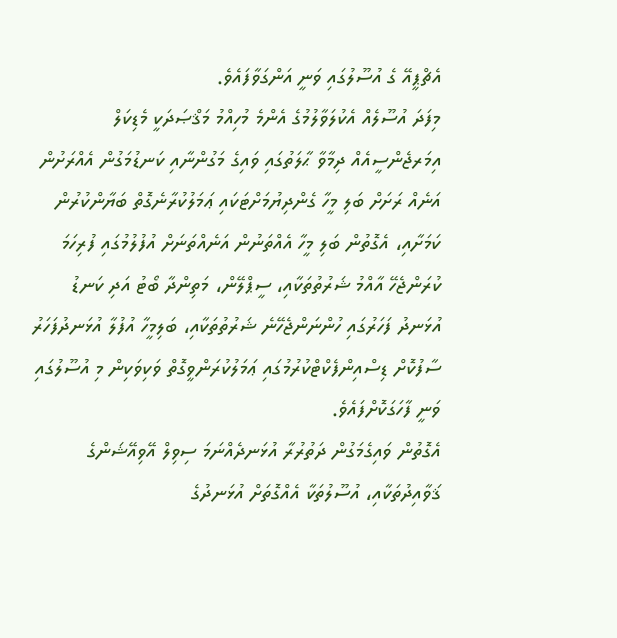އެޗްޕީއޭ ގެ އުސޫލުގައި ވަނީ އަންގަވާފައެވެ.
މިފަދަ އުސޫލެއް އެކުލަވާލުމުގެ އެންމެ މުހިއްމު މަޤްޞަދަކީ މެޑިކަލް އިމަރޖެންސީއެއް ދިމާވާ ޙާލަތުގައި ވައިގެ މަގުންނާއި ކަނޑުމަގުން އެއްރަށުން އަނެއް ރަށަށް ބަލި މީހާ ގެންދިޔުމަށްޓަކައި ޢަމަލުކުރާނެގޮތް ބަޔާންކުރުން ކަމަށާއި، އެގޮތުން ބަލި މީހާ އެއްތަނުން އަނެއްތަނަށް އުފުލުމުގައި ފުރިހަމަ ކުރަންޖެހޭ އާއްމު ޝަރުތުތަކާއި، ސީޕްލޭން، މަތިންދާ ބޯޓު އަދި ކަނޑު އުޅަނދު ފަހަރުގައި ހުންނަންޖެހޭނެ ޝަރުތުތަކާއި، ބަލިމީހާ އުފުލާ އުޅަނދުފަހަރު ސާފުކޮށް ޑިސްއިންފެކްޓްކުރުމުގައި ޢަމަލުކުރަންވީގޮތް ވަކިވަކިން މި އުސޫލުގައި ވަނީ ފާހަގަކޮށްފައެވެ.
އެގޮތުން ވައިގެމަގުން ދަތުރުރާ އުޅަނދެއްނަމަ ސިވިލް އޭވިއޭޝަންގެ ޤަވާއިދުތަކާއި، އުސޫލުތަކާ އެއްގޮތަށް އުޅަނދުގެ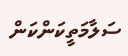ސަލާމަތީކަންކަން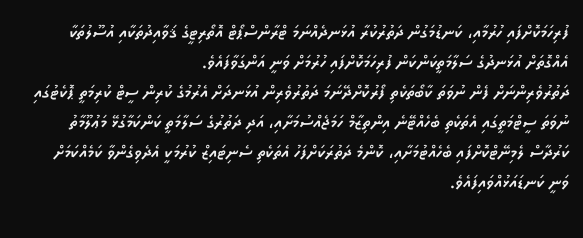ފުރިހަމަކޮށްފައި ހުރުމާއި، ކަނޑުމަގުން ދަތުރުކުރާ އުޅަނދެއްނަމަ ޓްރާންސްޕޯޓް އޮތޯރިޓީގެ ޤަވާއިދުތަކާއި އުސޫލުތަކާ އެއްގޮތަށް އުޅަނދުގެ ސަލާމަތީކަންކަން ފުރިހަމަކޮށްފައި ހުރުމަށް ވަނީ އަންގަވާފައެވެ.
ދަތުރުވެރިންނަށް ފެން ނުވަތަ ކާބޯތަކެތި ފޯރުކޮށްދޭނަމަ ދަތުރުވެރިން އުޅަނދަށް އެރުމުގެ ކުރިން ސީޓް ކުރިމަތީ ޕޮކެޓުގައި ނުވަތަ ސީޓްމަތީގައި އެތަކެތި ބެހެއްޓޭނެ އިންތިޒާމް ހަމަޖެއްސުމަށާއި، އަދި ދަތުރުގެ ސަލާމަތީ ކަންކަމާގުޅޭ މަޢުލޫމާތު ކަރުދާސް ލެމިނޭޓްކޮށްފައި ބެހެއްޓުމަށާއި، ކޮންމެ ދަތުރަކަށްފަހު އެތަކެތި ސެނިޓައިޒް ކުރުމަކީ އެދެވިގެންވާ ކަމެއްކަމަށް ވަނީ ކަނޑައަޅުއްވައިފައެވެ.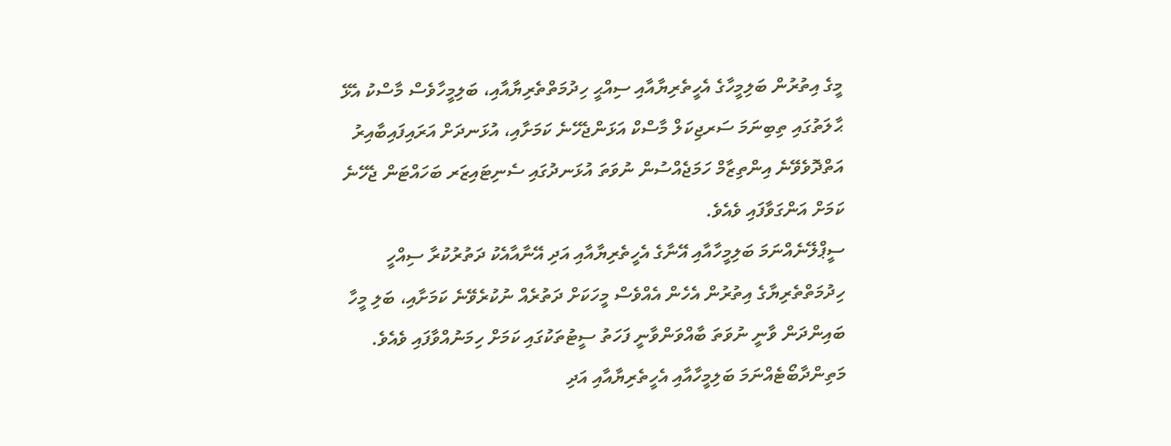މީގެ އިތުރުން ބަލިމީހާގެ އެހީތެރިޔާއާއި ސިއްޙީ ހިދުމަތްތެރިޔާއާއި، ބަލިމީހާވެސް މާސްކު އެޅޭ ޙާލަތުގައި ތިބިނަމަ ސަރޖިކަލް މާސްކް އަޅަންޖެހޭނެ ކަމަށާއި، އުޅަނދަށް އަރައިފައިބާއިރު އަތްދޮވެވޭނެ އިންތިޒާމް ހަމަޖެއްސުން ނުވަތަ އުޅަނދުގައި ސެނިޓައިޒަރ ބަހައްޓަން ޖެހޭނެ ކަމަށް އަންގަވާފައި ވެއެވެ.
ސީޕްލޭނެއްނަމަ ބަލިމީހާއާއި އޭނާގެ އެހީތެރިޔާއާއި އަދި އޭނާއާއެކު ދަތުރުކުރާ ސިއްހީ ހިދުމަތްތެރިޔާގެ އިތުރުން އެހެން އެއްވެސް މީހަކަށް ދަތުރެއް ނުކުރެވޭނެ ކަމަށާއި، ބަލި މީހާ ބައިންދަން ވާނީ ނުވަތަ ބާއްވަންވާނީ ފަހަތު ސީޓުތަކުގައި ކަމަށް ހިމަނުއްވާފައި ވެއެވެ.
މަތިންދާބޯޓެއްނަމަ ބަލިމީހާއާއި އެހީތެރިޔާއާއި އަދި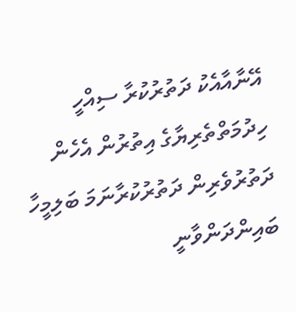އޭނާއާއެކު ދަތުރުކުރާ ސިއްހީ ހިދުމަތްތެރިޔާގެ އިތުރުން އެހެން ދަތުރުވެރިން ދަތުރުކުރާނަމަ ބަލިމީހާ ބައިންދަންވާނީ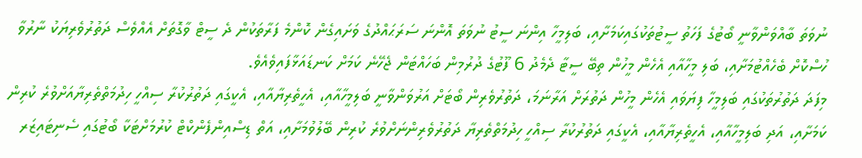ނުވަތަ ބާއްވަންވާނީ ބޯޓުގެ ފަހަތު ސީޓުތަކުގައިކަމަށާއި، ބަލިމީހާ އިންނަ ސީޓު ނުވަތަ އޮންނަ ސަރަޙައްދުގެ ވަށައިގެން ކޮންމެ ފަރާތަކުން ދެ ސީޓް ވާގޮތަށް އެއްވެސް ދަތުރުވެރިޔަކު ނާރުވާ ހުސްކޮށް ބެހެއްޓުމަށާއި، ބަލި މީހާއާއި އެހެން މީހުން ތިބޭ ސީޓާ ދެމެދު 6 ފޫޓުގެ ދުރުމިން ބަހައްޓަން ޖެހޭނެ ކަމަށް ކަނޑައަޅާފައިވެއެވެ.
މިފަދަ ދަތުރުތަކުގައި ބަލިމީހާ ފިޔަވައި އެހެން މީހުން ދަތުރަށް އަރާނަމަ، ދަތުރުވެރިން ބޯޓަށް އަރުވަންވާނީ ބަލިމީހާއާއި، އެހީތެރިޔާއާއި، އެކީގައި ދަތުރުކުރާ ސިއްހީ ހިދުމަތްތެރިޔާއަށްވުރެ ކުރިން ކަމަށާއި، އަދި ބަލިމީހާއާއި، އެހީތެރިޔާއާއި، އެކީގައި ދަތުރުކުރާ ސިއްހީ ހިދުމަތްތެރިޔާ ދަތުރުވެރިންނަށްވުރެ ކުރިން ބޭލުވުމަށާއި، އަތް ޑިސްއިންފެންކްޓް ކުރުމަށްޓަކާ ބޯޓުގައި ސެނިޓައިޒަރ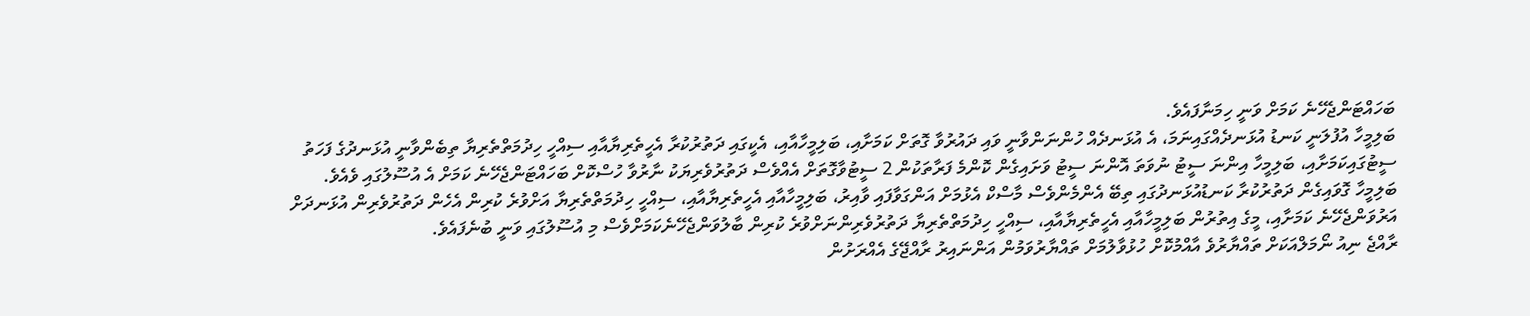ބަހައްޓަންޖެހޭނެ ކަމަށް ވަނީ ހިމަނާފައެވެ.
ބަލިމީހާ އުފުލަނީ ކަނޑު އުޅަނދެއްގައިނަމަ، އެ އުޅަނދެއް ހުންނަންވާނީ ވައި ދައުރުވާ ގޮތަށް ކަމަށާއި، ބަލިމީހާއާއި، އެކީގައި ދަތުރުކުރާ އެހީތެރިޔާއާއި ސިއްހީ ހިދުމަތްތެރިޔާ ތިބެންވާނީ އުޅަނދުގެ ފަހަތު ސީޓުގައިކަމަށާއި، ބަލިމީހާ އިންނަ ސީޓު ނުވަތަ އޮންނަ ސީޓު ވަށައިގެން ކޮންމެ ފަރާތަކުން 2 ސީޓުވާގޮތަށް އެއްވެސް ދަތުރުވެރިޔަކު ނާރުވާ ހުސްކޮށް ބަހައްޓަންޖެހޭނެ ކަމަށް އެ އުސޫލުގައި ވެއެވެ.
ބަލިމީހާ ގޮވައިގެން ދަތުރުކުރާ ކަނޑުއުޅަނދުގައި ތިބޭ އެންމެންވެސް މާސްކް އެޅުމަށް އަންގަވާފައި ވާއިރު، ބަލިމީހާއާއި އެހީތެރިޔާއާއި، ސިއްހީ ހިދުމަތްތެރިޔާ އަށްވުރެ ކުރިން އެހެން ދަތުރުވެރިން އުޅަނދަށް އަރުވަންޖެހޭނެ ކަމަށާއި، މީގެ އިތުރުން ބަލިމީހާއާއި އެހީތެރިޔާއާއި، ސިއްހީ ހިދުމަތްތެރިޔާ ދަތުރުވެރިންނަށްވުރެ ކުރިން ބާލުވަންޖެހޭނެކަމަށްވެސް މި އުސޫލުގައި ވަނީ ބުނެފައެވެ.
ރާއްޖެ ނިއު ނޯމަލްއަކަށް ތައްޔާރުވެ އާއްމުކޮށް ހުޅުވާލުމަށް ތައްޔާރުވަމުން އަންނައިރު ރާއްޖޭގެ އެއްރަށުން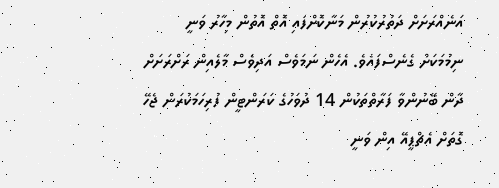އަނެއްރަށަށް ދަތުރުކުރުން މަނާކޮށްފައި އޮތް އޮތުން މިހާރު ވަނީ ނިމުމަކަށް ގެނެސްފައެވެ. އެހެން ނަމަވެސް އަދިވެސް މާލެއިން ރަށްރަށަށް ދާން ބޭނުންވާ ފަރާތްތަކުން 14 ދުވަހުގެ ކަރަންޓީން ފުރިހަމަކުރަން ޖެހޭ ގޮތަށް އެޗްޕީއޭ އިން ވަނީ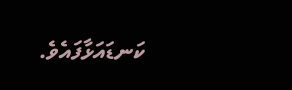ކަނޑައަޅާފައެވެ.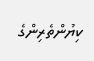ކިޔުންތެރިންގެ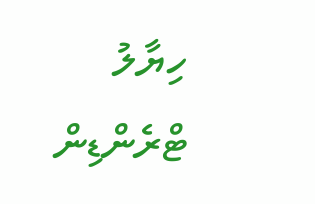ހިޔާލު
ޓްރެންޑިން